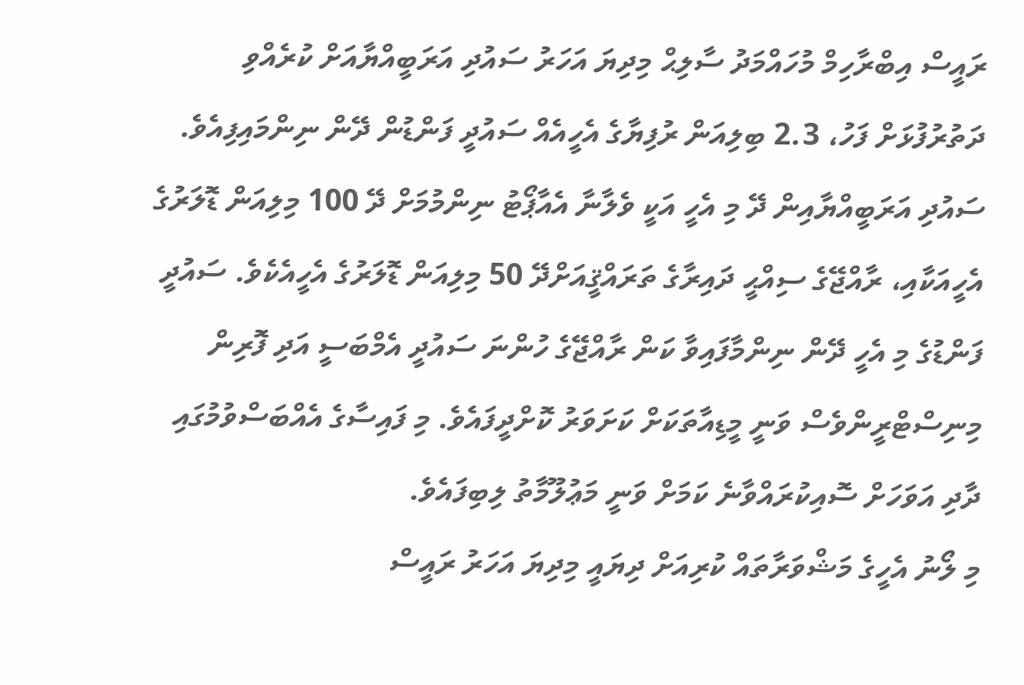ރައީސް އިބްރާހިމް މުހައްމަދު ސާލިޙް މިދިޔަ އަހަރު ސައުދި އަރަބީއްޔާއަށް ކުރެއްވި ދަތުރުފުޅަށް ފަހު، 2.3 ބިލިއަން ރުފިޔާގެ އެހީއެއް ސައުދީ ފަންޑުން ދޭން ނިންމައިފިއެވެ.
ސައުދި އަރަބީއްޔާއިން ދޭ މި އެހީ އަކީ ވެލާނާ އެއާޕޯޓު ނިންމުމަށް ދޭ 100 މިލިއަން ޑޮލަރުގެ އެހީއަކާއި، ރާއްޖޭގެ ސިއްޙީ ދައިރާގެ ތަރައްޤީއަށްދޭ 50 މިލިއަން ޑޮލަރުގެ އެހީއެކެވެ. ސައުދީ ފަންޑުގެ މި އެހީ ދޭން ނިންމާފައިވާ ކަން ރާއްޖޭގެ ހުންނަ ސައުދީ އެމްބަސީ އަދި ފޮރިން މިނިސްޓްރީންވެސް ވަނީ މީޑިއާތަކަށް ކަށަވަރު ކޮށްދީފައެވެ. މި ފައިސާގެ އެއްބަސްވުމުގައި ދާދި އަވަހަށް ސޮއިކުރައްވާނެ ކަމަށް ވަނީ މަޢުލޫމާތު ލިބިފައެވެ.
މި ލޯނު އެހީގެ މަޝްވަރާތައް ކުރިއަށް ދިޔައީ މިދިޔަ އަހަރު ރައީސް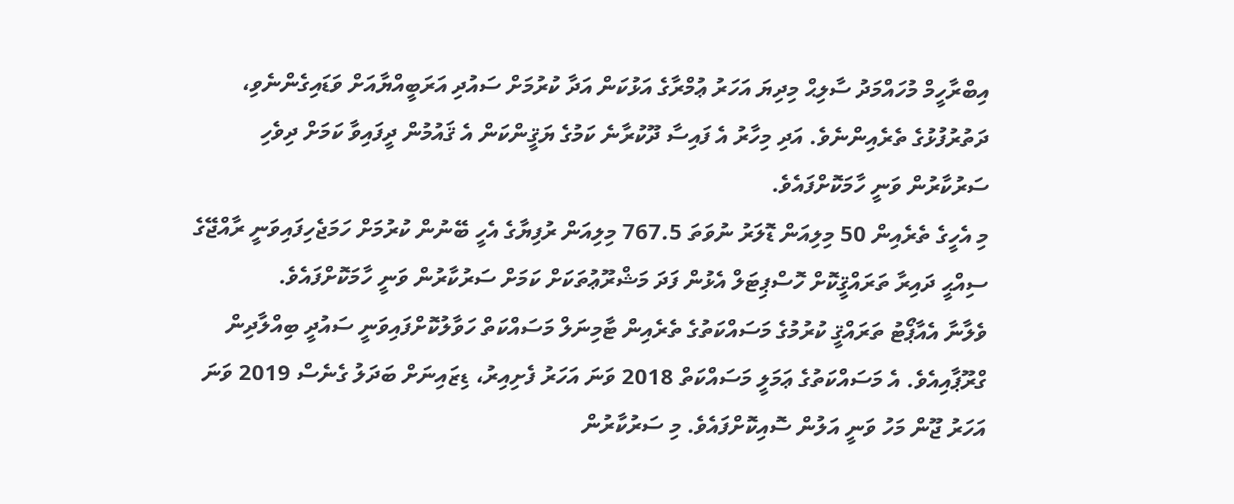އިބްރާހީމް މުހައްމަދު ސާލިޙް މިދިޔަ އަހަރު ޢުމްރާގެ އަޅުކަން އަދާ ކުރުމަށް ސައުދި އަރަބީއްޔާއަށް ވަޑައިގެންނެވި، ދަތުރުފުޅުގެ ތެރެއިންނެވެ. އަދި މިހާރު އެ ފައިސާ ދޫކުރާނެ ކަމުގެ ޔަޤީންކަން އެ ޤައުމުން ދީފައިވާ ކަމަށް ދިވެހި ސަރުކާރުން ވަނީ ހާމަކޮށްފައެވެ.
މި އެހީގެ ތެރެއިން 50 މިލިއަން ޑޮލަރު ނުވަތަ 767.5 މިލިއަން ރުފިޔާގެ އެހީ ބޭނުން ކުރުމަށް ހަމަޖެހިފައިވަނީ ރާއްޖޭގެ ސިއްޙީ ދައިރާ ތަރައްޤީކޮށް ހޮސްޕިޓަލް އެޅުން ފަދަ މަޝްރޫޢުތަކަށް ކަމަށް ސަރުކާރުން ވަނީ ހާމަކޮށްފައެވެ.
ވެލާނާ އެއާޕޯޓު ތަރައްޤީ ކުރުމުގެ މަސައްކަތުގެ ތެރެއިން ޓާމިނަލް މަސައްކަތް ހަވާލުކޮށްފައިވަނީ ސައުދީ ބިއްލާދިން ގްރޫޕާއިއެވެ. އެ މަސައްކަތުގެ ޢަމަލީ މަސައްކަތް 2018 ވަނަ އަހަރު ފެށިއިރު، ޑިޒައިނަށް ބަދަލު ގެނެސް 2019 ވަނަ އަހަރު ޖޫން މަހު ވަނީ އަލުން ސޮއިކޮށްފައެވެ. މި ސަރުކާރުން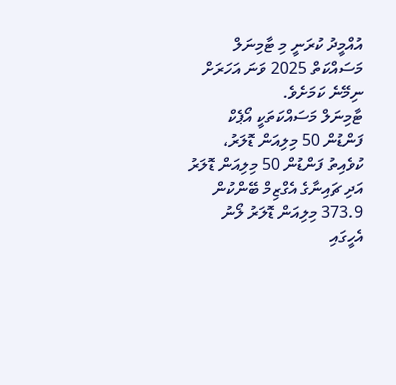އުއްމީދު ކުރަނީ މި ޓާމިނަލް މަސައްކަތް 2025 ވަނަ އަހަރަށް ނިމޭނެ ކަމަށެވެ.
ޓާމިނަލް މަސައްކަތަކީ އޯޕެކް ފަންޑުން 50 މިލިއަން ޑޮލަރު، ކުވެއިތު ފަންޑުން 50 މިލިއަން ޑޮލަރު އަދި ޗައިނާގެ އެގްޒިމް ބޭންކުން 373.9 މިލިއަން ޑޮލަރު ލޯނު އެހީގައި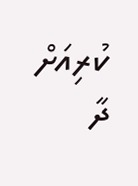ކުރިއަށް ދާ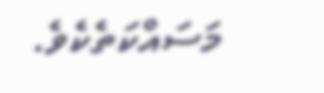މަސައްކަތެކެވެ.